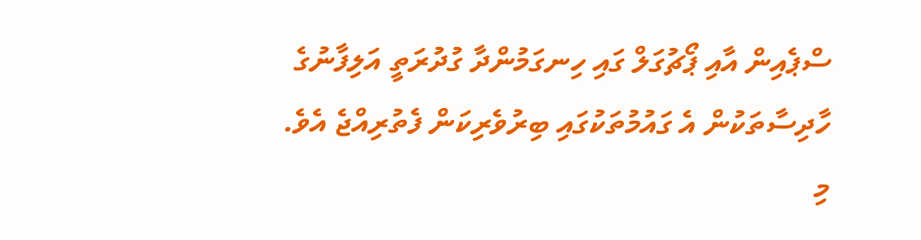ސްޕެއިން އާއި ޕޯޗުގަލް ގައި ހިނގަމުންދާ ގުދުރަތީ އަލިފާނުގެ ހާދިސާތަކުން އެ ގައުމުތަކުގައި ބިރުވެރިކަން ފެތުރިއްޖެ އެވެ.
މި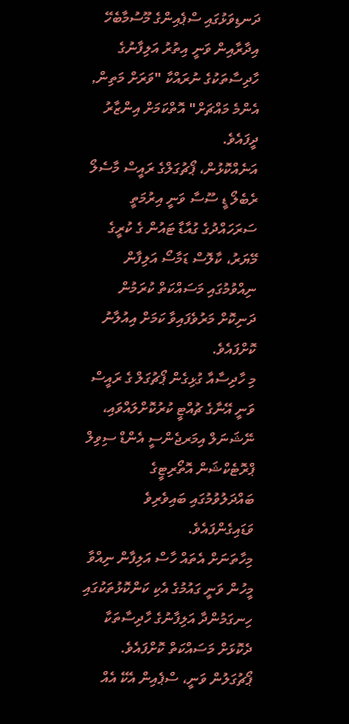ދަނޑިވަޅުގައި ސްޕެއިންގެ މޫސުމާބެހޭ އިދާރާއިން ވަނީ އިތުރު އަލިފާނުގެ ހާދިސާތަކުގެ ނުރައްކާ "ވަރަށް މަތިން, އެންމެ މައްޗަށް" އޮތްކަމަށް އިންޒާރު ދީފައެވެ.
އަނެއްކޮޅުން، ޕޯޗުގަލްގެ ރައީސް މާސެލޯ ރެބެލޯ ޑީ ސޫސާ ވަނީ އިރުމަތީ ސަރަހައްދުގެ ގުއާޑާ ޓައުން ގެ ކުރީގެ މޭޔަރު، ކާލޮސް ޑަމާސޯ އަލިފާން ނިއްވުމުގައި މަސައްކަތް ކުރަމުން ދަނިކޮށް މަރުވެފައިވާ ކަމަށް އިއުލާނު ކޮށްފައެވެ.
މި ހާދިސާއާ ގުޅިގެން ޕޯޗުގަލް ގެ ރައީސް ވަނީ އޭނާގެ ޗުއްޓީ ކުރުކޮށްލައްވައި، ނޭޝަނަލް އިމަރޖެންސީ އެންޑް ސިވިލް ޕްރޮޓެކްޝަން އޮތޯރިޓީގެ ބައްދަލުވުމުގައި ބައިވެރިވެ ވަޑައިގެންފައެވެ.
މިހާތަނަށް އެތައް ހާސް އަލިފާން ނިއްވާ މީހުން ވަނީ ގައުމުގެ އެކި ކަންކޮޅުތަކުގައި ހިނގަމުންދާ އަލިފާނުގެ ހާދިސާތަކާ ދެކޮޅަށް މަސައްކަތް ކޮށްފައެވެ.
ޕޯޗުގަލުން ވަނީ، ސްޕެއިން އެކޭ އެއް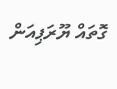ގޮތައް ޔޫރަޕިއަން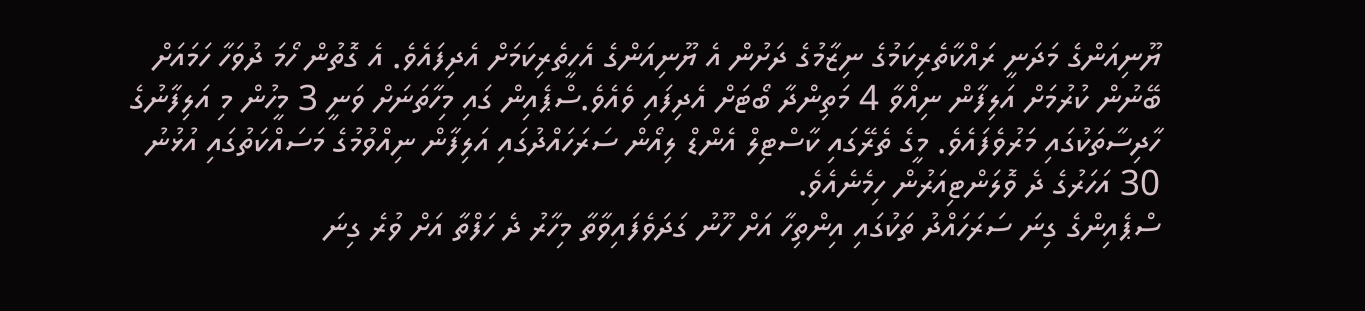ޔޫނިއަންގެ މަދަނީ ރައްކާތެރިކަމުގެ ނިޒާމުގެ ދަށުން އެ ޔޫނިއަންގެ އެހީތެރިކަމަށް އެދިފައެވެ. އެ ގޮތުން ހޯމަ ދުވަހާ ހަމައަށް ބޭނުން ކުރުމަށް އަލިފާން ނިއްވާ 4 މަތިންދާ ބޯޓަށް އެދިފައި ވެއެވެ.ސްޕެއިން ގައި މިހާތަނަށް ވަނީ 3 މީހުން މި އަލިފާނުގެ ހާދިސާތަކުގައި މަރުވެފައެވެ. މީގެ ތެރޭގައި ކާސްޓިލް އެންޑް ލިއޯން ސަރަހައްދުގައި އަލިފާން ނިއްވުމުގެ މަސައްކަތުގައި އުޅުނު 30 އަހަރުގެ ދެ ވޮލަންޓިއަރުން ހިމެނެއެވެ.
ސްޕެއިންގެ ގިނަ ސަރަހައްދު ތަކުގައި އިންތިހާ އަށް ހޫނު ގަދަވެފައިވާތާ މިހާރު ދެ ހަފްތާ އަށް ވުރެ ގިނަ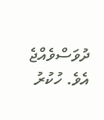ދުވަސްވެއްޖެ އެވެ. ހުކުރު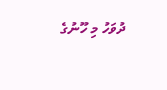ދުވަހު މި ހޫނުގެ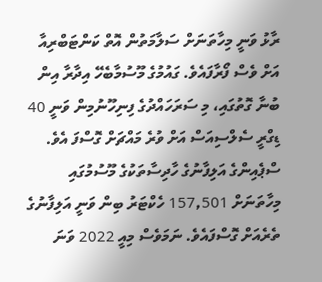ރާޅު ވަނީ މިހާތަނަށް ސަލާމަތުން އޮތް ކަންޓަބްރިއާ އަށް ވެސް ފޯރާފައެވެ. ގައުމުގެ މޫސުމާބެހޭ އިދާރާ އިން ބުނާ ގޮތުގައި، މި ސަރަހައްދުގެ ފިނިހޫނުމިން ވަނީ 40 ޑިގްރީ ސެލްސިއަސް އަށް ވުރެ މައްޗަށް ގޮސްފަ އެވެ.
ސްޕެއިންގެ އަލިފާނުގެ ހާދިސާތަކުގެ މޫސުމުގައި މިހާތަނަށް 157,501 ހެކްޓަރު ބިން ވަނީ އަލިފާނުގެ ތެރެއަށް ގޮސްފައެވެ. ނަމަވެސް މިއީ 2022 ވަނަ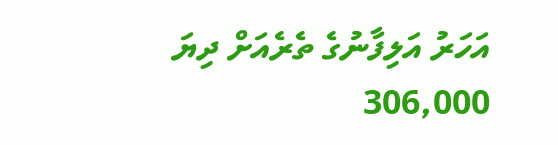އަހަރު އަލިފާނުގެ ތެރެއަށް ދިޔަ 306,000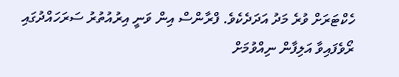ހެކްޓަރަށް ވުރެ މަދު އަދަދެކެވެ. ފްރާންސް އިން ވަނީ އިރުއުތުރު ސަރަހައްދުގައި ރޯވެފައިވާ އަލިފާން ނިއްވުމަށް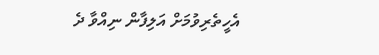އެހީތެރިވުމަށް އަލިފާން ނިއްވާ ދެ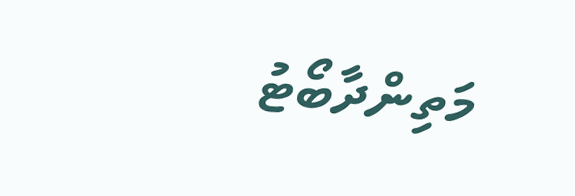މަތިންދާބޯޓު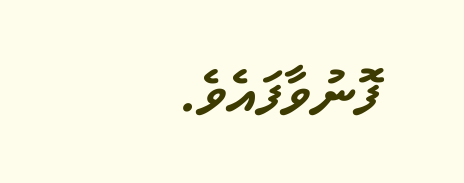ފޮނުވާފައެވެ.